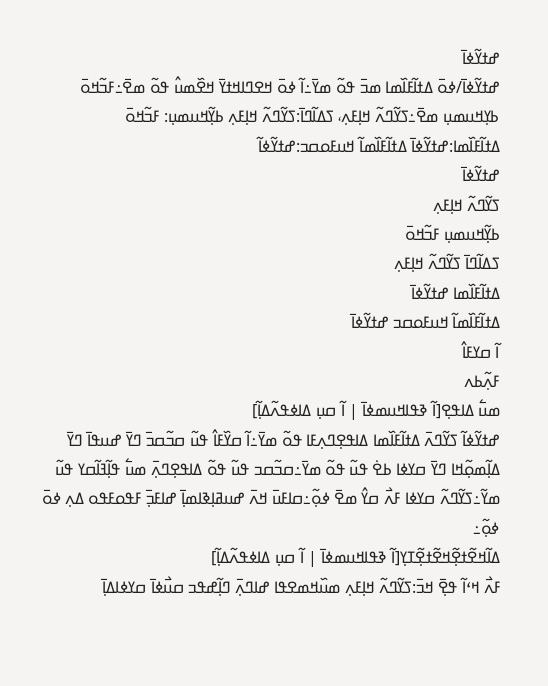ߝߙߌ߬ߦߊ߫
ߝߙߌ߬ߦߊ߫/ߦߋ߫ ߡߙߊ߬ߓߊ߰ߘߊ ߘߏ߫ ߟߋ߬ ߘߌ߫߸ߊ߬ ߦߋ߫ ߞߐߣߊߞߙߌ߫ ߞߐ߰ߘߎ߮ ߟߋ߬ ߘߐ߫߸ߓߏ߬ߞߋ߫ ߕߌ߲ߞߎߘߎ߲ ߘߐ߫߸ߖߌ߬ߣߍ߬ ߞߊ߲ߓߍ߲، ߖߡߊ߬ߣߊ߫:ߖߌ߬ߣߍ߬ ߞߊ߲ߓߍ߲ ߕߌ߲߬ߞߎߘߎ߲: ߓߏ߬ߞߋ߫ ߡߙߊ߬ߓߊ߰ߘߊ:ߝߙߌ߬ߦߊ߫ ߡߙߊ߬ߓߊ߰ߘߊ߬ ߞߎߓߋߛߏ:ߝߙߌ߬ߦߊ߬
ߝߙߌ߬ߦߊ߫
ߖߌ߬ߣߍ߬ ߞߊ߲ߓߍ߲
ߕߌ߲߬ߞߎߘߎ߲ ߓߏ߬ߞߋ߫
ߖߡߊ߬ߣߊ߫ ߖߌ߬ߣߍ߬ ߞߊ߲ߓߍ߲
ߡߙߊ߬ߓߊ߰ߘߊ ߝߙߌ߬ߦߊ߫
ߡߙߊ߬ߓߊ߰ߘߊ߬ ߞߎߓߋߛߏ ߝߙߌ߬ߦߊ߫
ߊ߬ ߛߌߓߊ߮
ߓߍ߲߬ߕߍ
ߘߎ߱ ߡߊߟߐ߲[ߊ߬ ߢߟߊߞߎߘߦߊ߫ | ߊ߬ ߛߎ߲ ߡߊߦߟߍ߬ߡߊ߲߬]
ߝߙߌ߬ߦߊ߬ ߖߌ߬ߣߍ߫ ߡߙߊ߬ߓߊ߰ߘߊ ߡߊߟߐ߲ߣߍ߲ߓߊ ߟߋ߬ ߘߌ߫߸ߊ߬ ߛߌ߰ߓߊ߮ ߟߎ߬ ߛߏ߬ߛߏ߫ ߣߌ߫ ߝߎߟߊ߫ ߣߌ߫ ߡߊ߲߬ߘߋ߲߬ߞߊ ߣߌ߫ ߛߌߦߊ ߕߐ߭ ߟߎ߬ ߟߋ߬ ߘߌ߫߸ߛߏ߬ߛߏ ߟߎ߬ ߟߋ߬ ߡߊߟߐ߲ߣߍ߲߫ ߘߎ߱ ߟߊ߲߬ߔߊ߬ߛߌ ߟߎ߬ ߘߌ߬߸ߖߌ߬ߣߍ߬ ߛߌߦߊ ߓߍ߯ ߛߌ߮ ߘߐ߫ ߦߋ߲߬߸ߛߊߓߎ߫ ߞߍ߫ ߝߎߥߊ߲ߢߊߘߊ߲߫ ߝߊߓߏ߲߫ ߓߟߋߓߟߋ ߡߍ߲ ߦߋ߫ ߦߋ߲߬߸
ߡߊ߬ߞߐ߬ߙߐ߲߬ߞߐ߬ߙߐ߲߬ߠߌ߲[ߊ߬ ߢߟߊߞߎߘߦߊ߫ | ߊ߬ ߛߎ߲ ߡߊߦߟߍ߬ߡߊ߲߬]
ߓߍ߯ ߞߵߊ߬ ߟߐ߲߫ ߞߏ߫:ߖߌ߬ߣߍ߬ ߞߊ߲ߓߍ߲ ߘߎ߰ߞߘߐߟߊ ߝߊߣߍ߲߫ ߣߊ߲߬ߝߟߏ ߛߎ߯ߦߊ߫ ߛߌߦߊߡߊ߲߫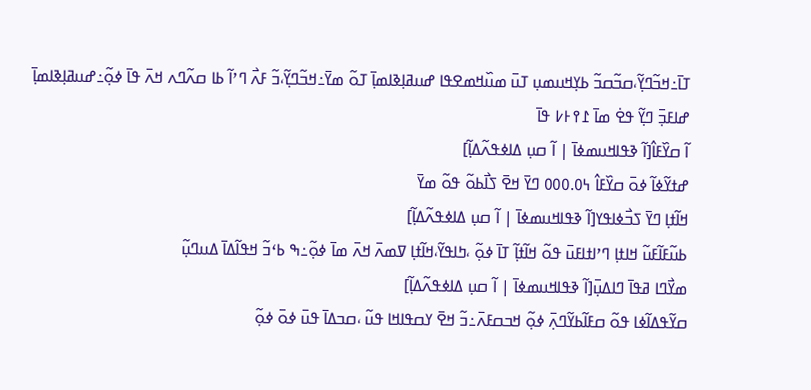ߠߊ߫߸ߞߏ߬ߣߌ߲߬،ߛߏ߬ߛߏ߬ ߕߌ߲ߞߎߘߎ߲ ߠߎ߫ ߘߎ߰ߞߘߐߟߊ ߝߎߥߊ߲ߢߊߘߊ߲߫ ߠߋ߬ ߘߌ߫߸ߞߏ߬ߣߌ߲߬،ߏ߬ ߓߍ߯ ߣߴߊ߬ ߕߊ ߛߍ߬ߣߍ ߞߍ߫ ߟߊ߫ ߦߋ߲߬߸ߝߎߥߊ߲ߢߊߘߊ߲߫ ߝߊߓߏ߲߫ ߣߌ߲߬ ߟߐ߭ ߘߊ߫ ߁߉߅߇ ߟߊ߫
ߊ߬ ߛߌ߰ߓߊ߮[ߊ߬ ߢߟߊߞߎߘߦߊ߫ | ߊ߬ ߛߎ߲ ߡߊߦߟߍ߬ߡߊ߲߬]
ߝߙߌ߬ߦߊ߬ ߦߋ߫ ߛߌ߰ߓߊ߮ ߆߀.߀߀߀ ߣߌ߫ ߞߐ߫ ߖߊ߯ߕߋ߬ ߟߋ߬ ߘߌ߫
ߞߊ߬ߙߊ߲ ߣߌ߫ ߖߏ߯ߦߊߟߌ[ߊ߬ ߢߟߊߞߎߘߦߊ߫ | ߊ߬ ߛߎ߲ ߡߊߦߟߍ߬ߡߊ߲߬]
ߕߎ߬ߓߊ߬ߓߎ߬ ߞߊߙߊ߲ ߣߴߊߙߊߓߎ߫ ߟߋ߬ ߞߊ߬ߙߊ߲߬ ߠߊ߫ ߦߋ߲߬ ،ߤߊߟߌ߬،ߞߊ߬ߙߊ߲ ߜߘߍ߫ ߞߍ߫ ߘߊ߫ ߦߋ߲߬߸ߒ ߕߵߏ߬ ߞߟߊ߬ߡߊ߫ ߡߎߣߎ߲߬
ߘߌ߯ߣߊ ߥߟߊ߫ ߣߊߡߎ߲߫[ߊ߬ ߢߟߊߞߎߘߦߊ߫ | ߊ߬ ߛߎ߲ ߡߊߦߟߍ߬ߡߊ߲߬]
ߛߌ߬ߟߡߊ߬ߦߊ ߟߋ߬ ߛߓߊ߬ߕߌ߬ߣߍ߲߫ ߦߋ߲߬ ߞߏߛߓߍ߫߸ߏ߬ ߞߐ߫ ߌߛߟߊߞߊ ߟߎ߬ ،ߛߏߡߊ߫ ߟߎ߫ ߦߋ߫ ߦߋ߲߬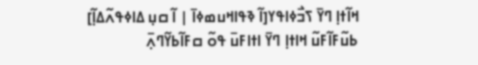ߞߊ߬ߙߊ߲ ߣߌ߫ ߖߏ߯ߦߊߟߌ[ߊ߬ ߢߟߊߞߎߘߦߊ߫ | ߊ߬ ߛߎ߲ ߡߊߦߟߍ߬ߡߊ߲߬]
ߕߎ߬ߓߊ߬ߓߎ߬ ߞߊߙߊ߲ ߣߌ߫ ߊߙߊߓߎ߫ ߟߋ߬ ߛߓߊ߬ߕߌ߬ߣߍ߲߫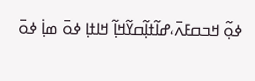ߦߋ߲߬ ߞߏߛߓߍ߫،ߝߊ߬ߙߊ߲߬ߛߌ߬ߞߊ߲߬ ߞߊߙߊ߲ ߦߋ߫ ߘߊ߲߭ ߦߋ߫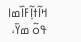ߞߊ߬ߙߊ߲߬ߓߊ߰ߘߊ ߟߋ߬ ߘߌ߫،